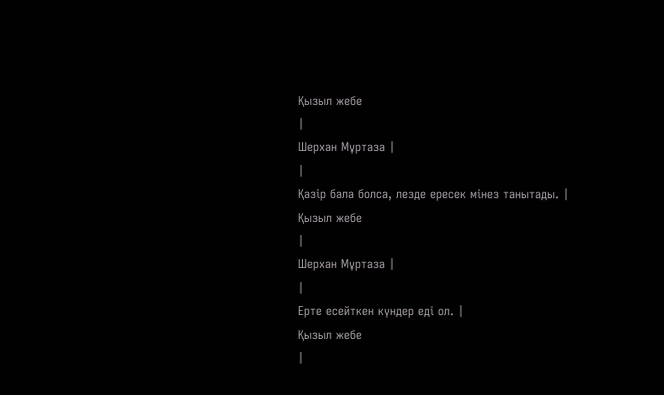Қызыл жебе
|
Шерхан Мұртаза |
|
Қазір бала болса, лезде ересек мінез танытады. |
Қызыл жебе
|
Шерхан Мұртаза |
|
Ерте есейткен күндер еді ол. |
Қызыл жебе
|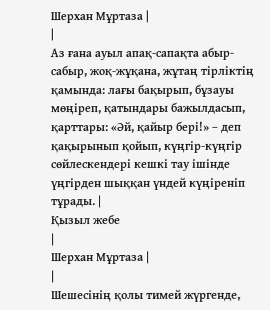Шерхан Мұртаза |
|
Аз ғана ауыл апақ-сапақта абыр-сабыр, жоқ-жұқана, жұтаң тірліктің қамында: лағы бақырып, бұзауы мөңіреп, қатындары бажылдасып, қарттары: «Әй, қайыр бері!» – деп қақырынып қойып, күңгір-күңгір сөйлескендері кешкі тау ішінде үңгірден шыққан үндей күңіреніп тұрады. |
Қызыл жебе
|
Шерхан Мұртаза |
|
Шешесінің қолы тимей жүргенде,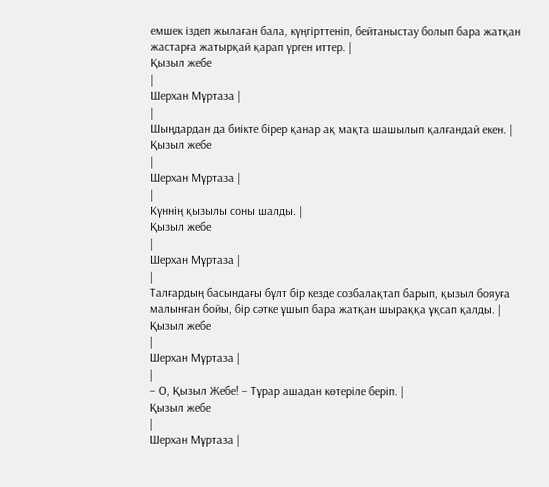емшек іздеп жылаған бала, күңгірттеніп, бейтаныстау болып бара жатқан жастарға жатырқай қарап үрген иттер. |
Қызыл жебе
|
Шерхан Мұртаза |
|
Шыңдардан да биікте бірер қанар ақ мақта шашылып қалғандай екен. |
Қызыл жебе
|
Шерхан Мұртаза |
|
Күннің қызылы соны шалды. |
Қызыл жебе
|
Шерхан Мұртаза |
|
Талғардың басындағы бұлт бір кезде созбалақтап барып, қызыл бояуға малынған бойы, бір сәтке ұшып бара жатқан шыраққа ұқсап қалды. |
Қызыл жебе
|
Шерхан Мұртаза |
|
– О, Қызыл Жебе! – Тұрар ашадан көтеріле беріп. |
Қызыл жебе
|
Шерхан Мұртаза |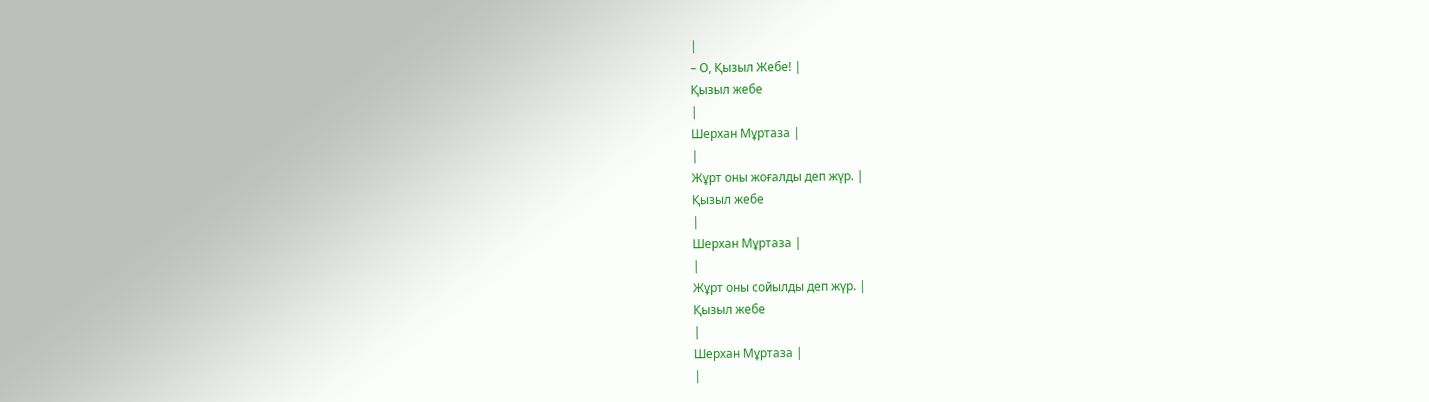|
– О, Қызыл Жебе! |
Қызыл жебе
|
Шерхан Мұртаза |
|
Жұрт оны жоғалды деп жүр. |
Қызыл жебе
|
Шерхан Мұртаза |
|
Жұрт оны сойылды деп жүр. |
Қызыл жебе
|
Шерхан Мұртаза |
|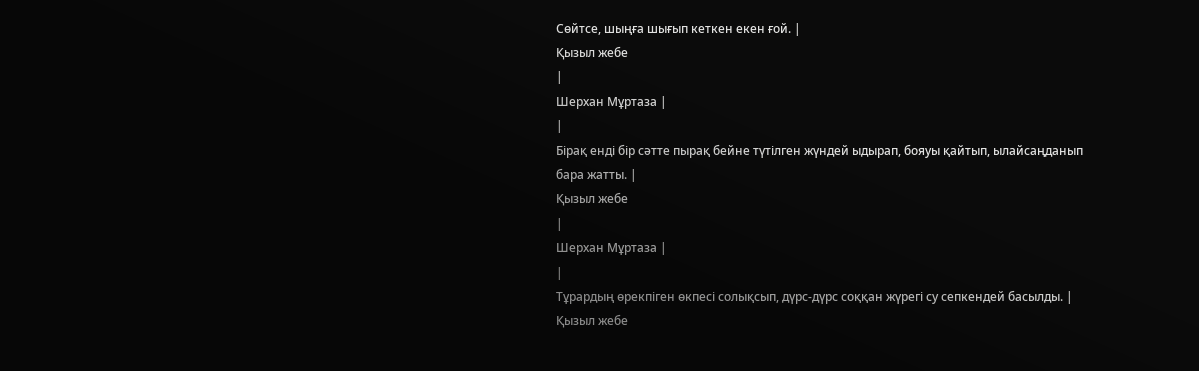Сөйтсе, шыңға шығып кеткен екен ғой. |
Қызыл жебе
|
Шерхан Мұртаза |
|
Бірақ енді бір сәтте пырақ бейне түтілген жүндей ыдырап, бояуы қайтып, ылайсаңданып бара жатты. |
Қызыл жебе
|
Шерхан Мұртаза |
|
Тұрардың өрекпіген өкпесі солықсып, дүрс-дүрс соққан жүрегі су сепкендей басылды. |
Қызыл жебе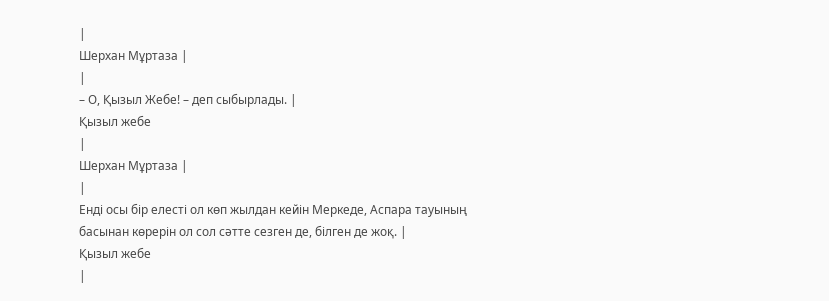|
Шерхан Мұртаза |
|
– О, Қызыл Жебе! – деп сыбырлады. |
Қызыл жебе
|
Шерхан Мұртаза |
|
Енді осы бір елесті ол көп жылдан кейін Меркеде, Аспара тауының басынан көрерін ол сол сәтте сезген де, білген де жоқ. |
Қызыл жебе
|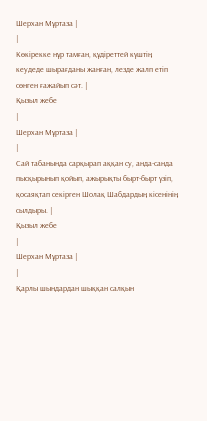Шерхан Мұртаза |
|
Көкірекке нұр тамған, құдіреттей күштің кеудеде шырағданы жанған, лезде жалп етіп сөнген ғажайып сәт. |
Қызыл жебе
|
Шерхан Мұртаза |
|
Сай табанында сарқырап аққан су, анда-санда пысқырынып қойып, ажырықты бырт-бырт үзіп, қосаяқтап секірген Шолақ Шабдардың кісенінің сылдыры. |
Қызыл жебе
|
Шерхан Мұртаза |
|
Қарлы шындардан шыққан салқын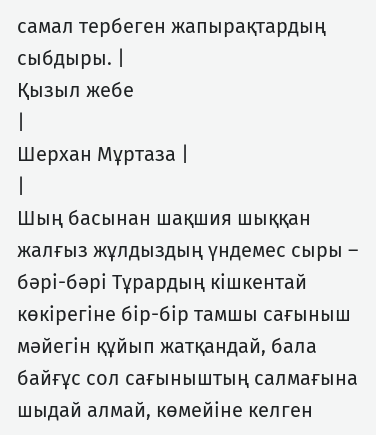самал тербеген жапырақтардың сыбдыры. |
Қызыл жебе
|
Шерхан Мұртаза |
|
Шың басынан шақшия шыққан жалғыз жұлдыздың үндемес сыры – бәрі-бәрі Тұрардың кішкентай көкірегіне бір-бір тамшы сағыныш мәйегін құйып жатқандай, бала байғұс сол сағыныштың салмағына шыдай алмай, көмейіне келген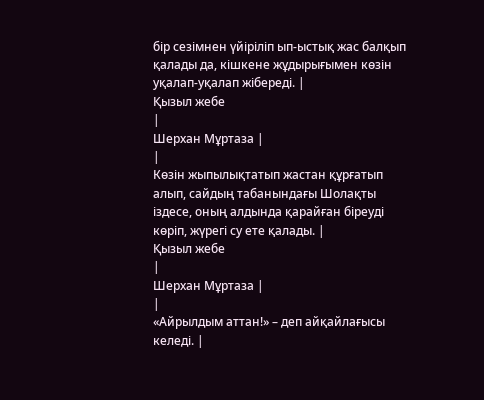бір сезімнен үйіріліп ып-ыстық жас балқып қалады да, кішкене жұдырығымен көзін уқалап-уқалап жібереді. |
Қызыл жебе
|
Шерхан Мұртаза |
|
Көзін жыпылықтатып жастан құрғатып алып, сайдың табанындағы Шолақты іздесе, оның алдында қарайған біреуді көріп, жүрегі су ете қалады. |
Қызыл жебе
|
Шерхан Мұртаза |
|
«Айрылдым аттан!» – деп айқайлағысы келеді. |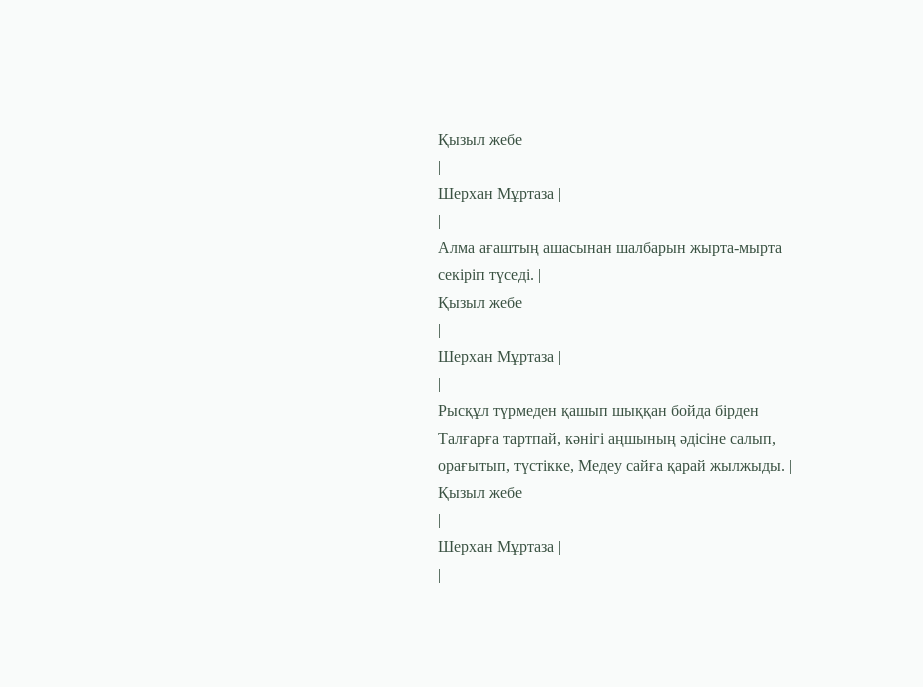Қызыл жебе
|
Шерхан Мұртаза |
|
Алма ағаштың ашасынан шалбарын жырта-мырта секіріп түседі. |
Қызыл жебе
|
Шерхан Мұртаза |
|
Рысқұл түрмеден қашып шыққан бойда бірден Талғарға тартпай, кәнігі аңшының әдісіне салып, орағытып, түстікке, Медеу сайға қарай жылжыды. |
Қызыл жебе
|
Шерхан Мұртаза |
|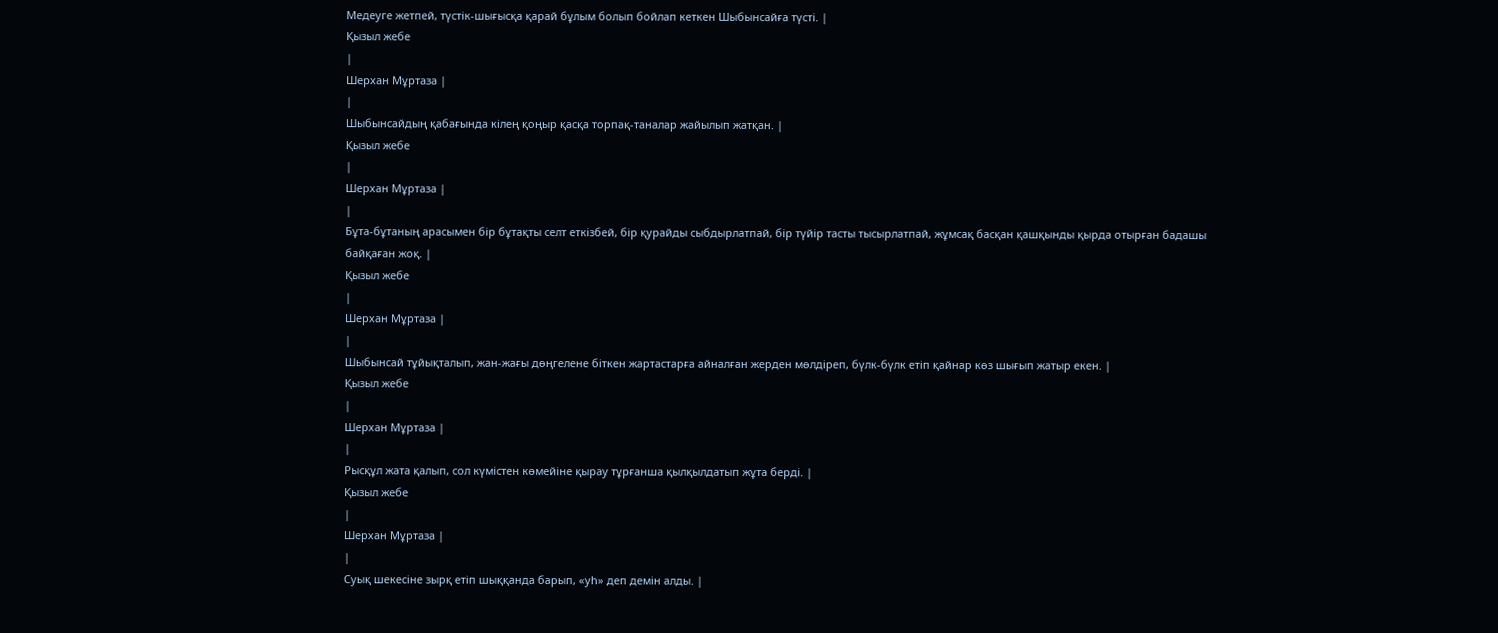Медеуге жетпей, түстік-шығысқа қарай бұлым болып бойлап кеткен Шыбынсайға түсті. |
Қызыл жебе
|
Шерхан Мұртаза |
|
Шыбынсайдың қабағында кілең қоңыр қасқа торпақ-таналар жайылып жатқан. |
Қызыл жебе
|
Шерхан Мұртаза |
|
Бұта-бұтаның арасымен бір бұтақты селт еткізбей, бір қурайды сыбдырлатпай, бір түйір тасты тысырлатпай, жұмсақ басқан қашқынды қырда отырған бадашы байқаған жоқ. |
Қызыл жебе
|
Шерхан Мұртаза |
|
Шыбынсай тұйықталып, жан-жағы дөңгелене біткен жартастарға айналған жерден мөлдіреп, бүлк-бүлк етіп қайнар көз шығып жатыр екен. |
Қызыл жебе
|
Шерхан Мұртаза |
|
Рысқұл жата қалып, сол күмістен көмейіне қырау тұрғанша қылқылдатып жұта берді. |
Қызыл жебе
|
Шерхан Мұртаза |
|
Суық шекесіне зырқ етіп шыққанда барып, «уһ» деп демін алды. |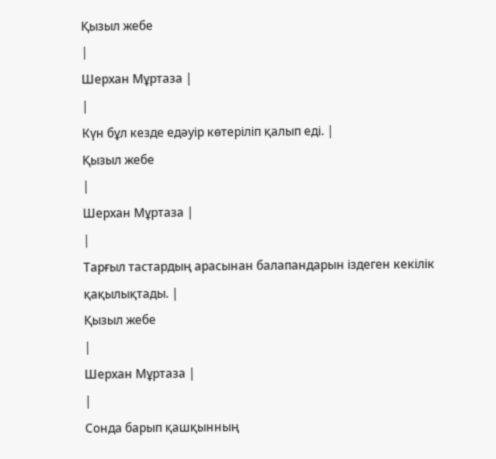Қызыл жебе
|
Шерхан Мұртаза |
|
Күн бұл кезде едәуір көтеріліп қалып еді. |
Қызыл жебе
|
Шерхан Мұртаза |
|
Тарғыл тастардың арасынан балапандарын іздеген кекілік қақылықтады. |
Қызыл жебе
|
Шерхан Мұртаза |
|
Сонда барып қашқынның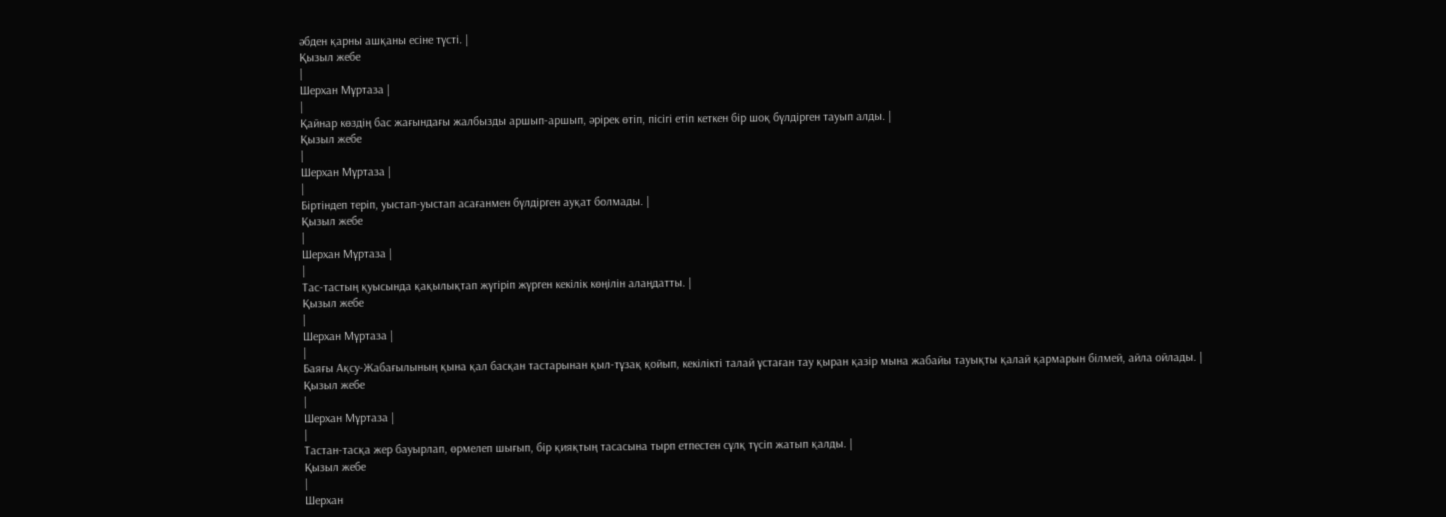әбден қарны ашқаны есіне түсті. |
Қызыл жебе
|
Шерхан Мұртаза |
|
Қайнар көздің бас жағындағы жалбызды аршып-аршып, әрірек өтіп, пісігі етіп кеткен бір шоқ бүлдірген тауып алды. |
Қызыл жебе
|
Шерхан Мұртаза |
|
Біртіндеп теріп, уыстап-уыстап асағанмен бүлдірген ауқат болмады. |
Қызыл жебе
|
Шерхан Мұртаза |
|
Тас-тастың қуысында қақылықтап жүгіріп жүрген кекілік көңілін алаңдатты. |
Қызыл жебе
|
Шерхан Мұртаза |
|
Баяғы Ақсу-Жабағылының қына қал басқан тастарынан қыл-тұзақ қойып, кекілікті талай ұстаған тау қыран қазір мына жабайы тауықты қалай қармарын білмей, айла ойлады. |
Қызыл жебе
|
Шерхан Мұртаза |
|
Тастан-тасқа жер бауырлап, өрмелеп шығып, бір қияқтың тасасына тырп етпестен сұлқ түсіп жатып қалды. |
Қызыл жебе
|
Шерхан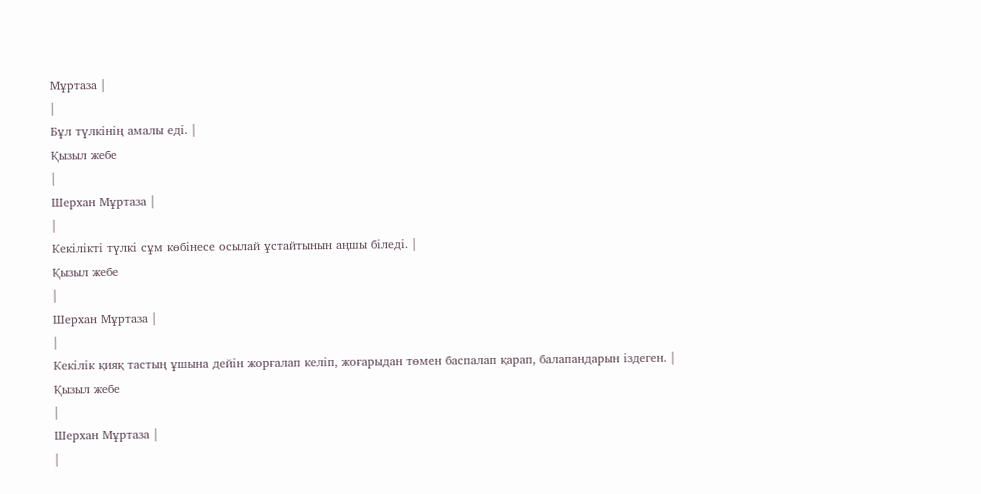Мұртаза |
|
Бұл түлкінің амалы еді. |
Қызыл жебе
|
Шерхан Мұртаза |
|
Кекілікті түлкі сұм көбінесе осылай ұстайтынын аңшы біледі. |
Қызыл жебе
|
Шерхан Мұртаза |
|
Кекілік қияқ тастың ұшына дейін жорғалап келіп, жоғарыдан төмен баспалап қарап, балапандарын іздеген. |
Қызыл жебе
|
Шерхан Мұртаза |
|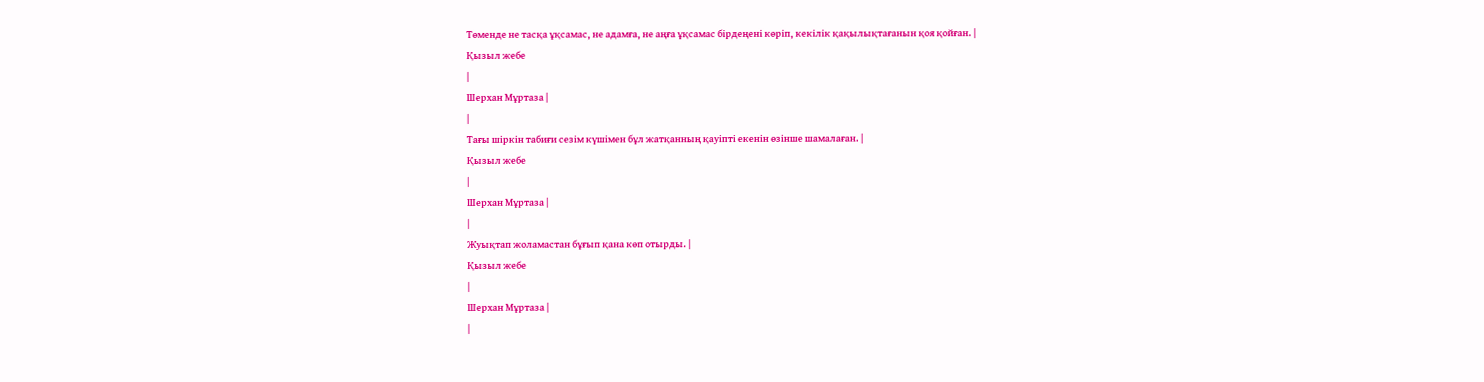Төменде не тасқа ұқсамас, не адамға, не аңға ұқсамас бірдеңені көріп, кекілік қақылықтағанын қоя қойған. |
Қызыл жебе
|
Шерхан Мұртаза |
|
Тағы шіркін табиғи сезім күшімен бұл жатқанның қауіпті екенін өзінше шамалаған. |
Қызыл жебе
|
Шерхан Мұртаза |
|
Жуықтап жоламастан бұғып қана көп отырды. |
Қызыл жебе
|
Шерхан Мұртаза |
|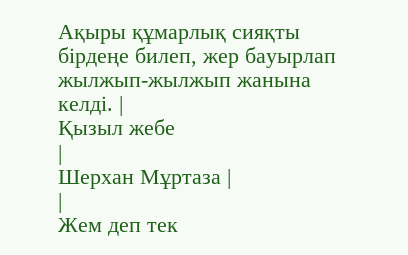Ақыры құмарлық сияқты бірдеңе билеп, жер бауырлап жылжып-жылжып жанына келді. |
Қызыл жебе
|
Шерхан Мұртаза |
|
Жем деп тек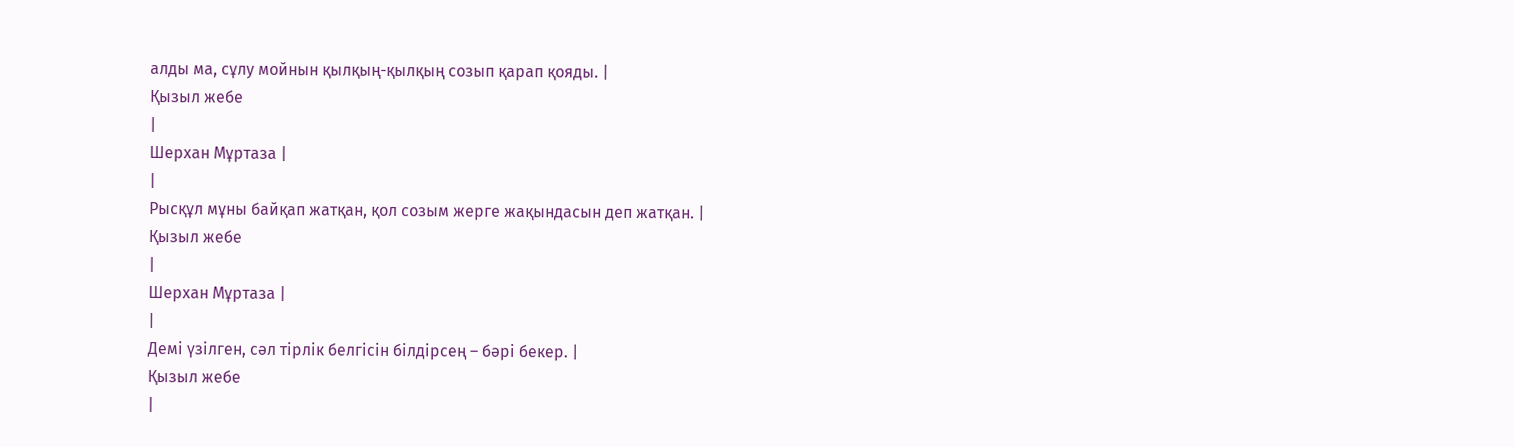алды ма, сұлу мойнын қылқың-қылқың созып қарап қояды. |
Қызыл жебе
|
Шерхан Мұртаза |
|
Рысқұл мұны байқап жатқан, қол созым жерге жақындасын деп жатқан. |
Қызыл жебе
|
Шерхан Мұртаза |
|
Демі үзілген, сәл тірлік белгісін білдірсең – бәрі бекер. |
Қызыл жебе
|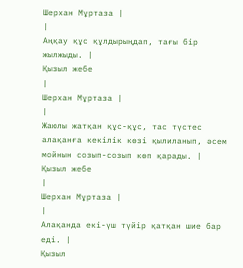Шерхан Мұртаза |
|
Аңқау құс құлдырыңдап, тағы бір жылжыды. |
Қызыл жебе
|
Шерхан Мұртаза |
|
Жаюлы жатқан құс-құс, тас түстес алақанға кекілік көзі қылиланып, әсем мойнын созып-созып көп қарады. |
Қызыл жебе
|
Шерхан Мұртаза |
|
Алақанда екі-үш түйір қатқан шие бар еді. |
Қызыл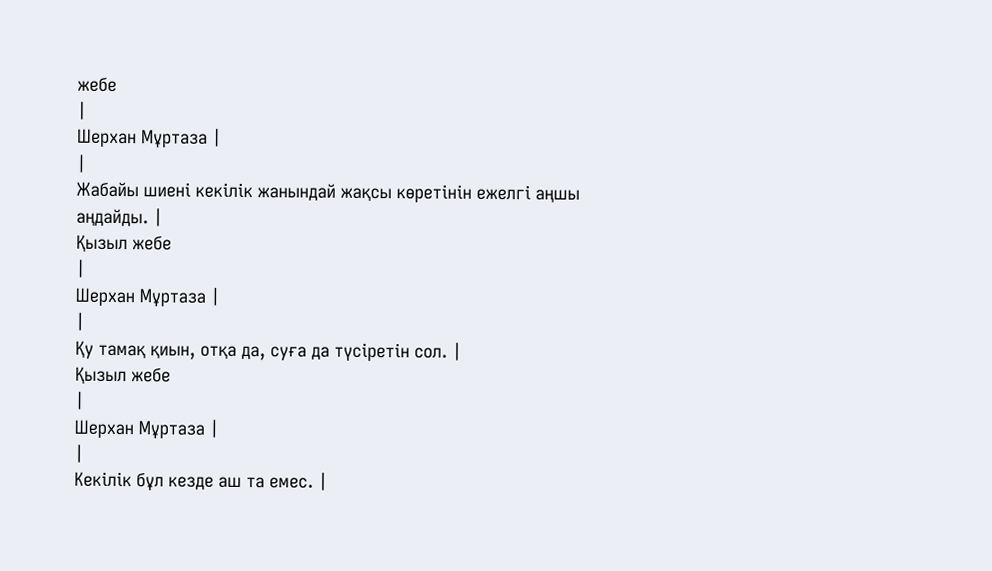жебе
|
Шерхан Мұртаза |
|
Жабайы шиені кекілік жанындай жақсы көретінін ежелгі аңшы аңдайды. |
Қызыл жебе
|
Шерхан Мұртаза |
|
Қу тамақ қиын, отқа да, суға да түсіретін сол. |
Қызыл жебе
|
Шерхан Мұртаза |
|
Кекілік бұл кезде аш та емес. |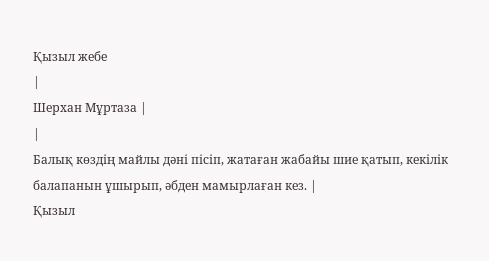Қызыл жебе
|
Шерхан Мұртаза |
|
Балық көздің майлы дәні пісіп, жатаған жабайы шие қатып, кекілік балапанын ұшырып, әбден мамырлаған кез. |
Қызыл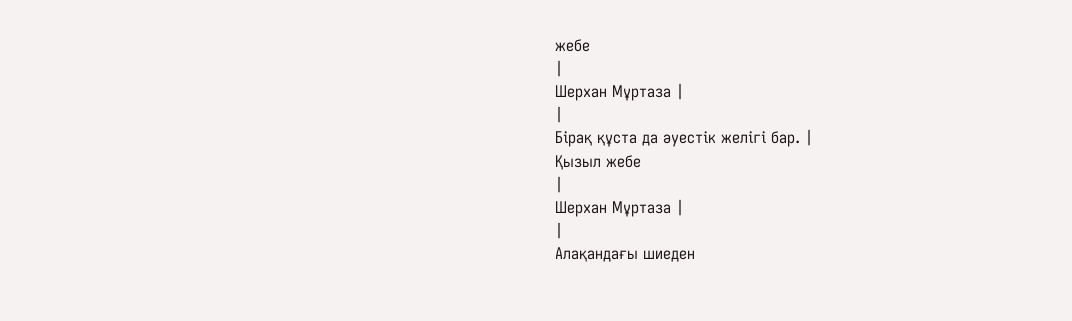жебе
|
Шерхан Мұртаза |
|
Бірақ құста да әуестік желігі бар. |
Қызыл жебе
|
Шерхан Мұртаза |
|
Алақандағы шиеден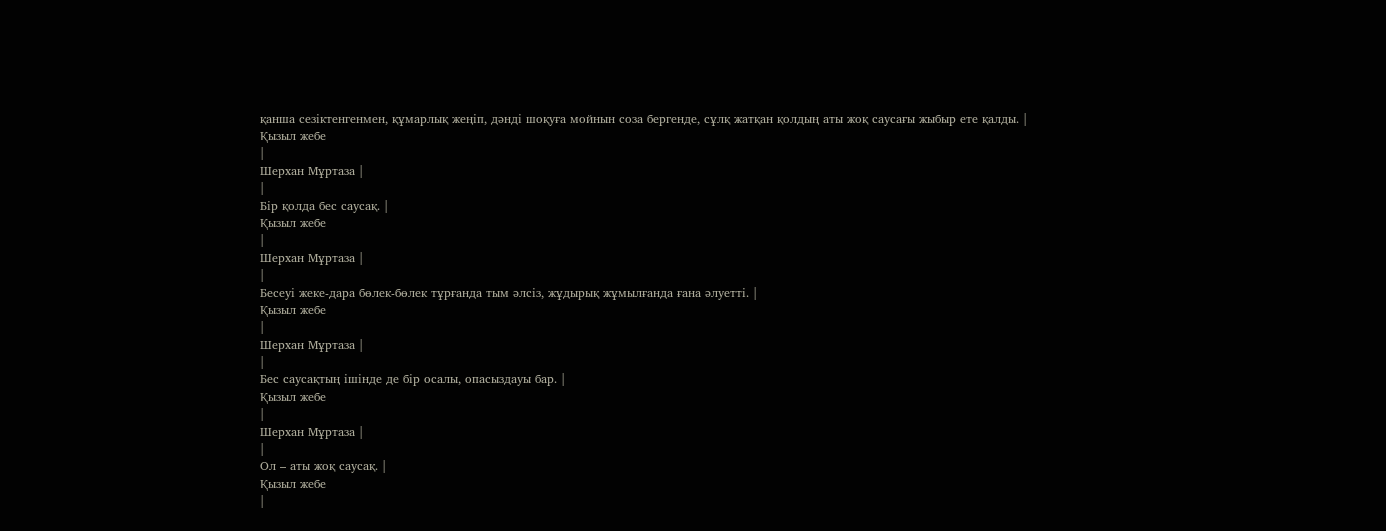қанша сезіктенгенмен, құмарлық жеңіп, дәнді шоқуға мойнын соза бергенде, сұлқ жатқан қолдың аты жоқ саусағы жыбыр ете қалды. |
Қызыл жебе
|
Шерхан Мұртаза |
|
Бір қолда бес саусақ. |
Қызыл жебе
|
Шерхан Мұртаза |
|
Бесеуі жеке-дара бөлек-бөлек тұрғанда тым әлсіз, жұдырық жұмылғанда ғана әлуетті. |
Қызыл жебе
|
Шерхан Мұртаза |
|
Бес саусақтың ішінде де бір осалы, опасыздауы бар. |
Қызыл жебе
|
Шерхан Мұртаза |
|
Ол – аты жоқ саусақ. |
Қызыл жебе
|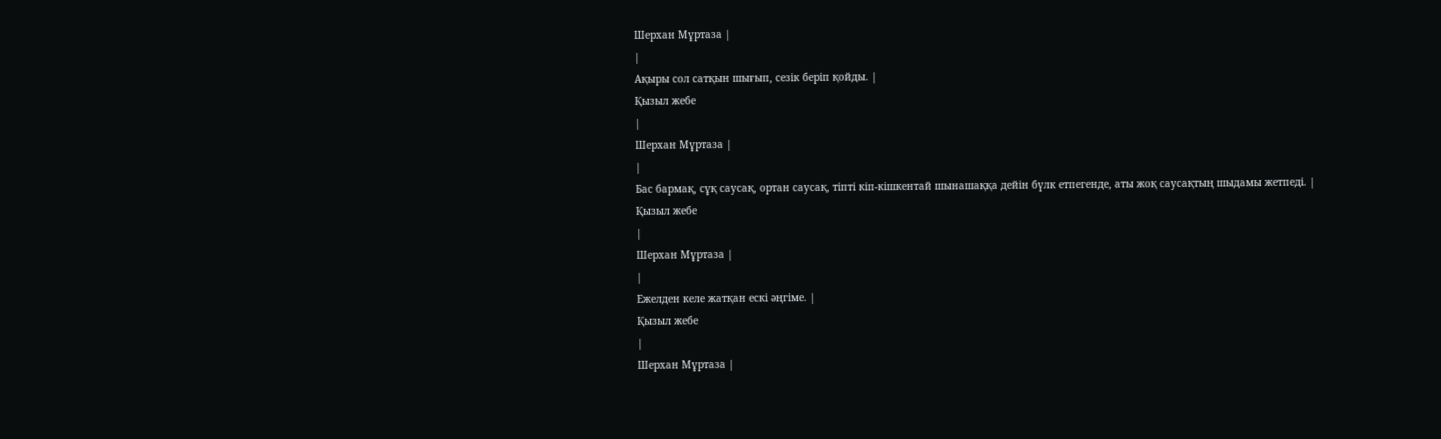Шерхан Мұртаза |
|
Ақыры сол сатқын шығып, сезік беріп қойды. |
Қызыл жебе
|
Шерхан Мұртаза |
|
Бас бармақ, сұқ саусақ, ортан саусақ, тіпті кіп-кішкентай шынашаққа дейін бүлк етпегенде, аты жоқ саусақтың шыдамы жетпеді. |
Қызыл жебе
|
Шерхан Мұртаза |
|
Ежелден келе жатқан ескі әңгіме. |
Қызыл жебе
|
Шерхан Мұртаза |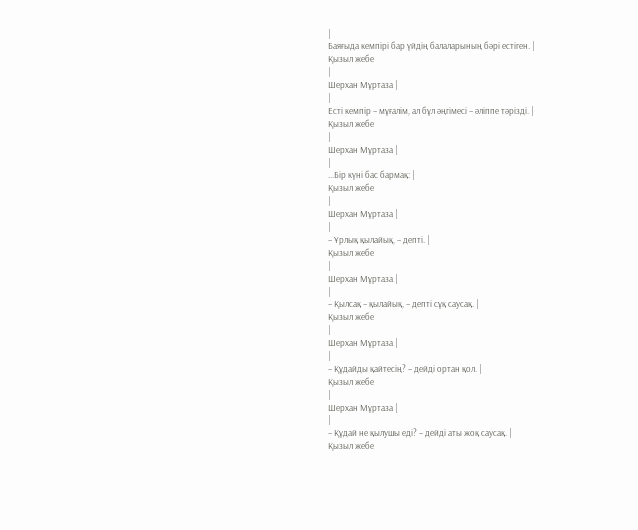|
Баяғыда кемпірі бар үйдің балаларының бәрі естіген. |
Қызыл жебе
|
Шерхан Мұртаза |
|
Есті кемпір – мұғалім, ал бұл әңгімесі – әліппе тәрізді. |
Қызыл жебе
|
Шерхан Мұртаза |
|
...Бір күні бас бармақ: |
Қызыл жебе
|
Шерхан Мұртаза |
|
– Ұрлық қылайық, – депті. |
Қызыл жебе
|
Шерхан Мұртаза |
|
– Қылсақ – қылайық, – депті сұқ саусақ. |
Қызыл жебе
|
Шерхан Мұртаза |
|
– Құдайды қайтесің? – дейді ортан қол. |
Қызыл жебе
|
Шерхан Мұртаза |
|
– Құдай не қылушы еді? – дейді аты жоқ саусақ. |
Қызыл жебе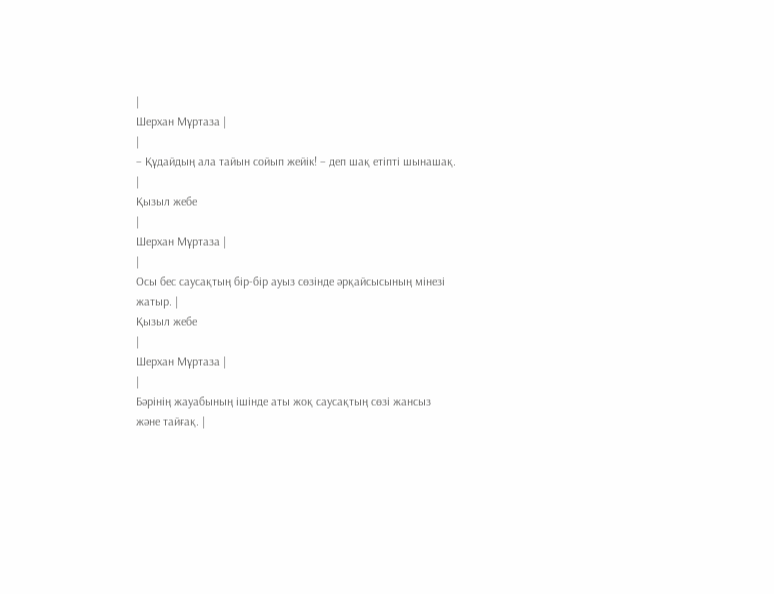|
Шерхан Мұртаза |
|
– Құдайдың ала тайын сойып жейік! – деп шақ етіпті шынашақ. |
Қызыл жебе
|
Шерхан Мұртаза |
|
Осы бес саусақтың бір-бір ауыз сөзінде әрқайсысының мінезі жатыр. |
Қызыл жебе
|
Шерхан Мұртаза |
|
Бәрінің жауабының ішінде аты жоқ саусақтың сөзі жансыз және тайғақ. |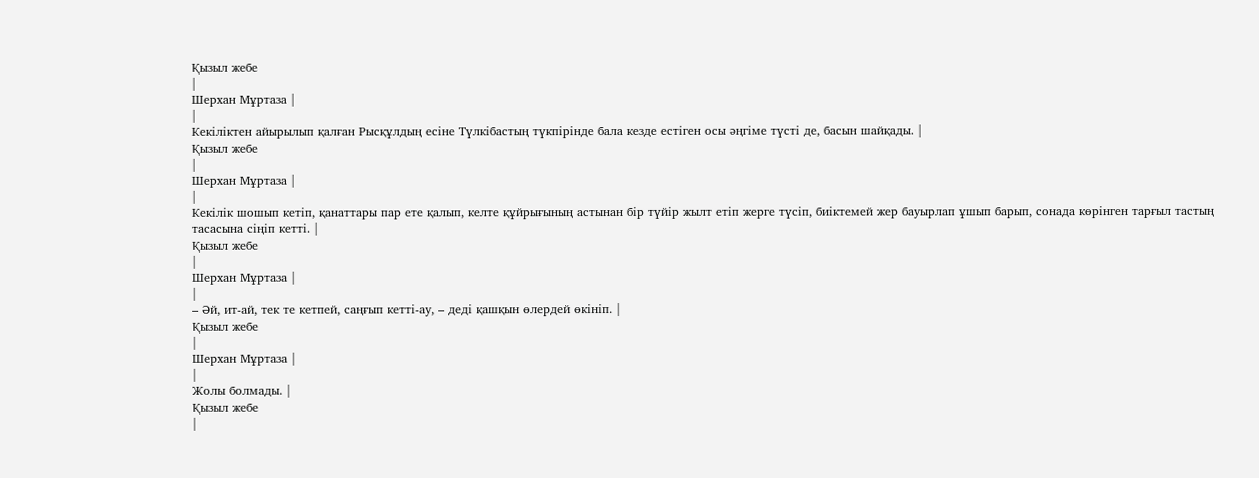Қызыл жебе
|
Шерхан Мұртаза |
|
Кекіліктен айырылып қалған Рысқұлдың есіне Түлкібастың түкпірінде бала кезде естіген осы әңгіме түсті де, басын шайқады. |
Қызыл жебе
|
Шерхан Мұртаза |
|
Кекілік шошып кетіп, қанаттары пар ете қалып, келте құйрығының астынан бір түйір жылт етіп жерге түсіп, биіктемей жер бауырлап ұшып барып, сонада көрінген тарғыл тастың тасасына сіңіп кетті. |
Қызыл жебе
|
Шерхан Мұртаза |
|
– Әй, ит-ай, тек те кетпей, саңғып кетті-ау, – деді қашқын өлердей өкініп. |
Қызыл жебе
|
Шерхан Мұртаза |
|
Жолы болмады. |
Қызыл жебе
|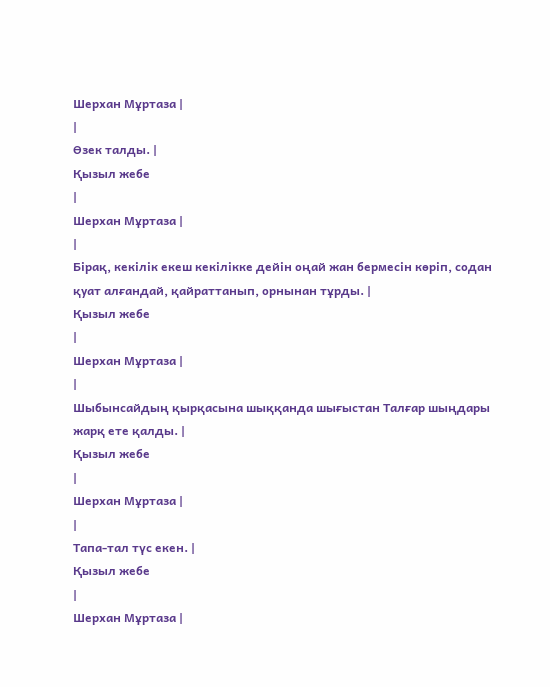Шерхан Мұртаза |
|
Өзек талды. |
Қызыл жебе
|
Шерхан Мұртаза |
|
Бірақ, кекілік екеш кекілікке дейін оңай жан бермесін көріп, содан қуат алғандай, қайраттанып, орнынан тұрды. |
Қызыл жебе
|
Шерхан Мұртаза |
|
Шыбынсайдың қырқасына шыққанда шығыстан Талғар шыңдары жарқ ете қалды. |
Қызыл жебе
|
Шерхан Мұртаза |
|
Тапа-тал түс екен. |
Қызыл жебе
|
Шерхан Мұртаза |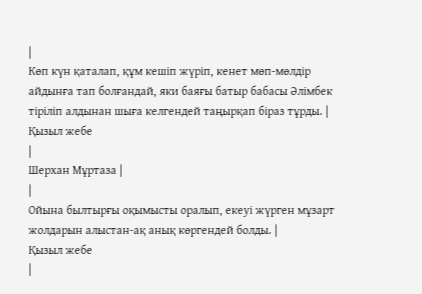|
Көп күн қаталап, құм кешіп жүріп, кенет мөп-мөлдір айдынға тап болғандай, яки баяғы батыр бабасы Әлімбек тіріліп алдынан шыға келгендей таңырқап біраз тұрды. |
Қызыл жебе
|
Шерхан Мұртаза |
|
Ойына былтырғы оқымысты оралып, екеуі жүрген мұзарт жолдарын алыстан-ақ анық көргендей болды. |
Қызыл жебе
|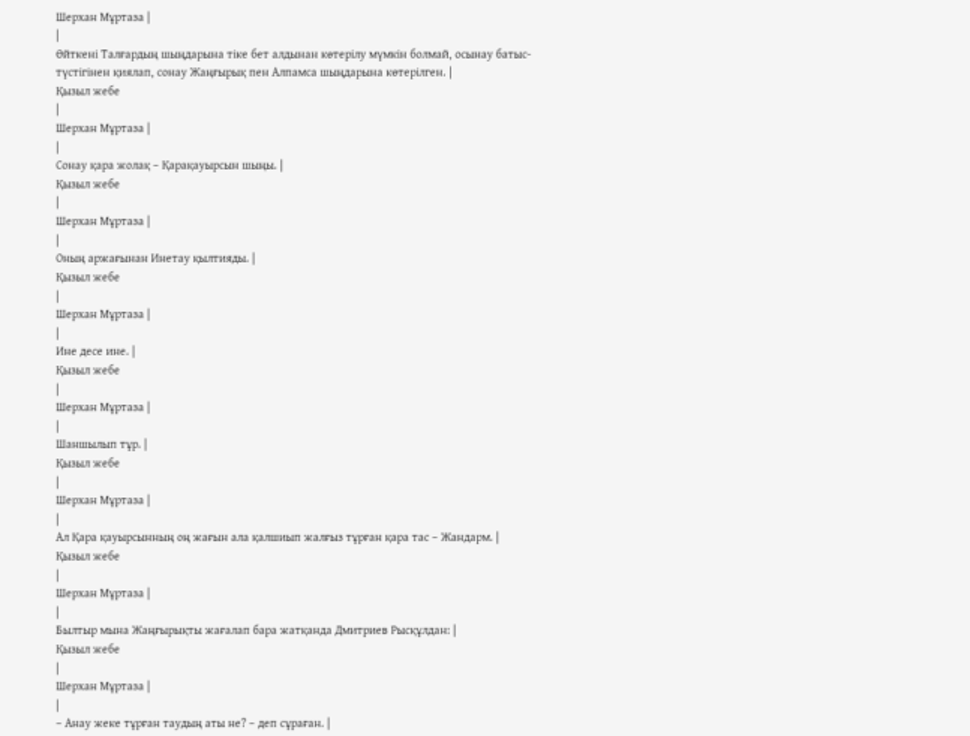Шерхан Мұртаза |
|
Өйткені Талғардың шыңдарына тіке бет алдынан көтерілу мүмкін болмай, осынау батыс-түстігінен қиялап, сонау Жаңғырық пен Алпамса шыңдарына көтерілген. |
Қызыл жебе
|
Шерхан Мұртаза |
|
Сонау қара жолақ – Қарақауырсын шыңы. |
Қызыл жебе
|
Шерхан Мұртаза |
|
Оның аржағынан Инетау қылтияды. |
Қызыл жебе
|
Шерхан Мұртаза |
|
Ине десе ине. |
Қызыл жебе
|
Шерхан Мұртаза |
|
Шаншылып тұр. |
Қызыл жебе
|
Шерхан Мұртаза |
|
Ал Қара қауырсынның оң жағын ала қалшиып жалғыз тұрған қара тас – Жандарм. |
Қызыл жебе
|
Шерхан Мұртаза |
|
Былтыр мына Жаңғырықты жағалап бара жатқанда Дмитриев Рысқұлдан: |
Қызыл жебе
|
Шерхан Мұртаза |
|
– Анау жеке тұрған таудың аты не? – деп сұраған. |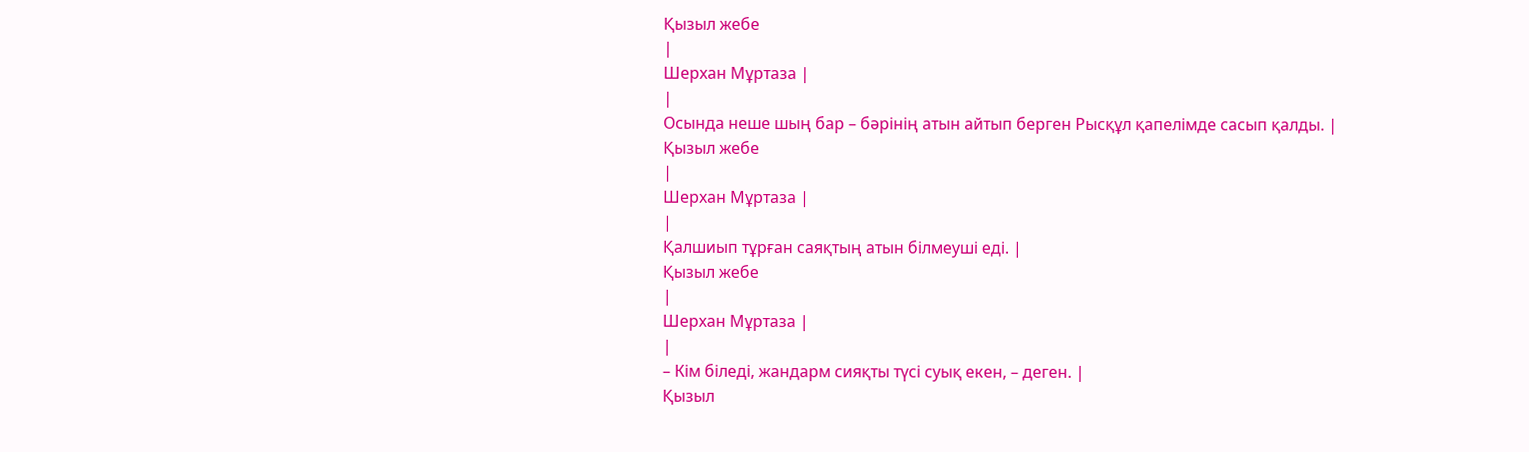Қызыл жебе
|
Шерхан Мұртаза |
|
Осында неше шың бар – бәрінің атын айтып берген Рысқұл қапелімде сасып қалды. |
Қызыл жебе
|
Шерхан Мұртаза |
|
Қалшиып тұрған саяқтың атын білмеуші еді. |
Қызыл жебе
|
Шерхан Мұртаза |
|
– Кім біледі, жандарм сияқты түсі суық екен, – деген. |
Қызыл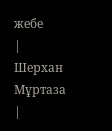жебе
|
Шерхан Мұртаза |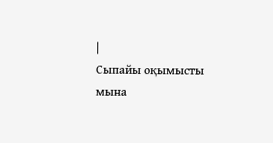|
Сыпайы оқымысты мына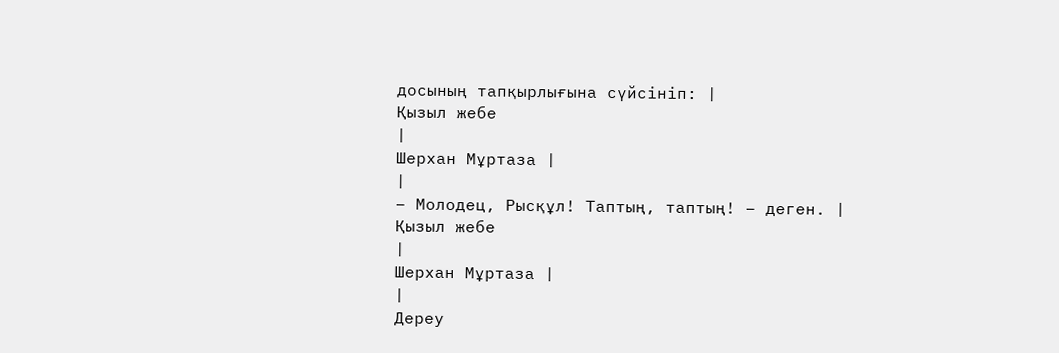досының тапқырлығына сүйсініп: |
Қызыл жебе
|
Шерхан Мұртаза |
|
– Молодец, Рысқұл! Таптың, таптың! – деген. |
Қызыл жебе
|
Шерхан Мұртаза |
|
Дереу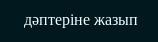дәптеріне жазып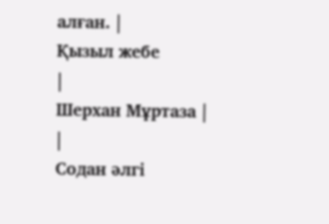алған. |
Қызыл жебе
|
Шерхан Мұртаза |
|
Содан әлгі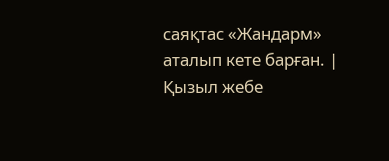саяқтас «Жандарм» аталып кете барған. |
Қызыл жебе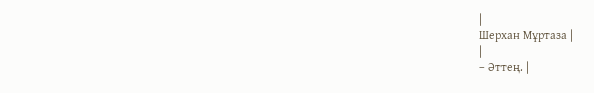|
Шерхан Мұртаза |
|
– Әттең. |